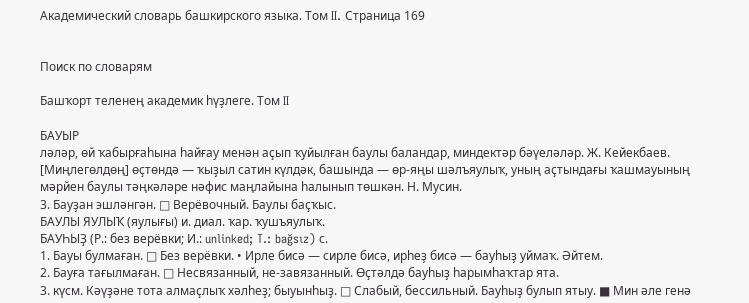Академический словарь башкирского языка. Том II. Страница 169


Поиск по словарям

Башҡорт теленең академик һүҙлеге. Том II

БАУЫР
ләләр, өй ҡабырғаһына һайғау менән аҫып ҡуйылған баулы баландар, миндектәр бәүеләләр. Ж. Кейекбаев. [Миңлегөлдөң] өҫтөндә — ҡыҙыл сатин күлдәк, башында — өр-яңы шәлъяулыҡ, уның аҫтындағы ҡашмауының мәрйен баулы тәңкәләре нәфис маңлайына һалынып төшкән. Н. Мусин.
3. Бауҙан эшләнгән. □ Верёвочный. Баулы баҫҡыс.
БАУЛЫ ЯУЛЫҠ (яулығы) и. диал. ҡар. ҡушъяулыҡ.
БАУҺЫҘ (Р.: без верёвки; И.: unlinked; T.: bağsız) с.
1. Бауы булмаған. □ Без верёвки. • Ирле бисә — сирле бисә, ирһеҙ бисә — бауһыҙ уймаҡ. Әйтем.
2. Бауға тағылмаған. □ Несвязанный, не-завязанный. Өҫтәлдә бауһыҙ һарымһаҡтар ята.
3. күсм. Кәүҙәне тота алмаҫлыҡ хәлһеҙ; быуынһыҙ. □ Слабый, бессильный. Бауһыҙ булып ятыу. ■ Мин әле генә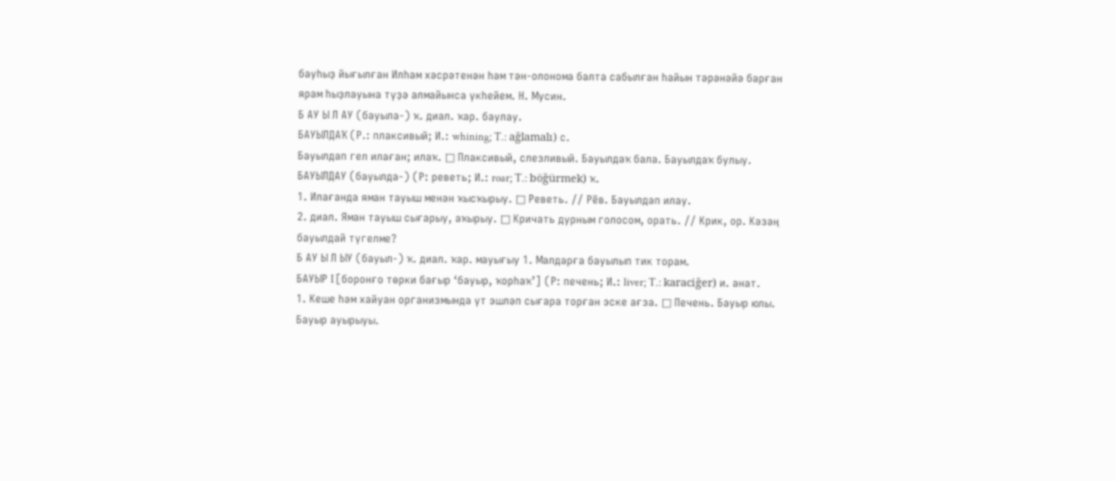бауһыҙ йығылған Илһам хәсрәтенән һәм тән-олонома балта сабылған һайын тәрәнәйә барған ярам һыҙлауына түҙә алмайынса үкһейем. Н. Мусин.
Б АУ Ы Л АУ (бауыла-) ҡ. диал. ҡар. баулау.
БАУЫЛДАҠ (Р.: плаксивый; И.: whining; T.: ağlamalı) с.
Бауылдап гел илаған; илаҡ. □ Плаксивый, слезливый. Бауылдаҡ бала. Бауылдаҡ булыу.
БАУЫЛДАУ (бауылда-) (Р: реветь; И.: roar; T.: böğürmek) ҡ.
1. Илағанда яман тауыш менән ҡысҡырыу. □ Реветь. // Рёв. Бауылдап илау.
2. диал. Яман тауыш сығарыу, аҡырыу. □ Кричать дурным голосом, орать. // Крик, ор. Кәзәң бауылдай түгелме?
Б АУ Ы Л ЫУ (бауыл-) ҡ. диал. ҡар. мауығыу 1. Малдарға бауылып тик торам.
БАУЫР I [боронғо төрки бағыр ‘бауыр, ҡорһаҡ’] (Р: печень; И.: liver; T.: karaciğer) и. анат.
1. Кеше һәм хайуан организмында үт эшләп сығара торған эске ағза. □ Печень. Бауыр юлы. Бауыр ауырыуы.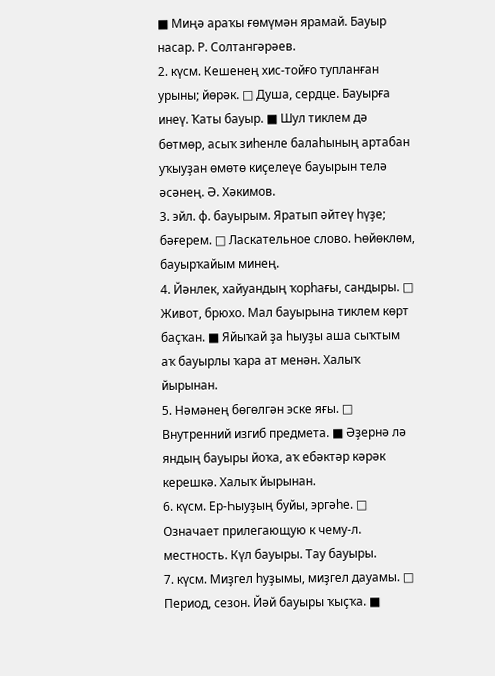■ Миңә араҡы ғөмүмән ярамай. Бауыр насар. Р. Солтангәрәев.
2. күсм. Кешенең хис-тойғо тупланған урыны; йөрәк. □ Душа, сердце. Бауырға инеү. Ҡаты бауыр. ■ Шул тиклем дә бөтмөр, асыҡ зиһенле балаһының артабан уҡыуҙан өмөтө киҫелеүе бауырын телә әсәнең. Ә. Хәкимов.
3. эйл. ф. бауырым. Яратып әйтеү һүҙе; бәғерем. □ Ласкательное слово. Һөйөклөм, бауырҡайым минең.
4. Йәнлек, хайуандың ҡорһағы, сандыры. □ Живот, брюхо. Мал бауырына тиклем көрт баҫҡан. ■ Яйыҡай ҙа һыуҙы аша сыҡтым аҡ бауырлы ҡара ат менән. Халыҡ йырынан.
5. Нәмәнең бөгөлгән эске яғы. □ Внутренний изгиб предмета. ■ Әҙернә лә яндың бауыры йоҡа, аҡ ебәктәр кәрәк керешкә. Халыҡ йырынан.
6. күсм. Ер-Һыуҙың буйы, эргәһе. □ Означает прилегающую к чему-л. местность. Күл бауыры. Тау бауыры.
7. күсм. Миҙгел һуҙымы, миҙгел дауамы. □ Период, сезон. Йәй бауыры ҡыҫҡа. ■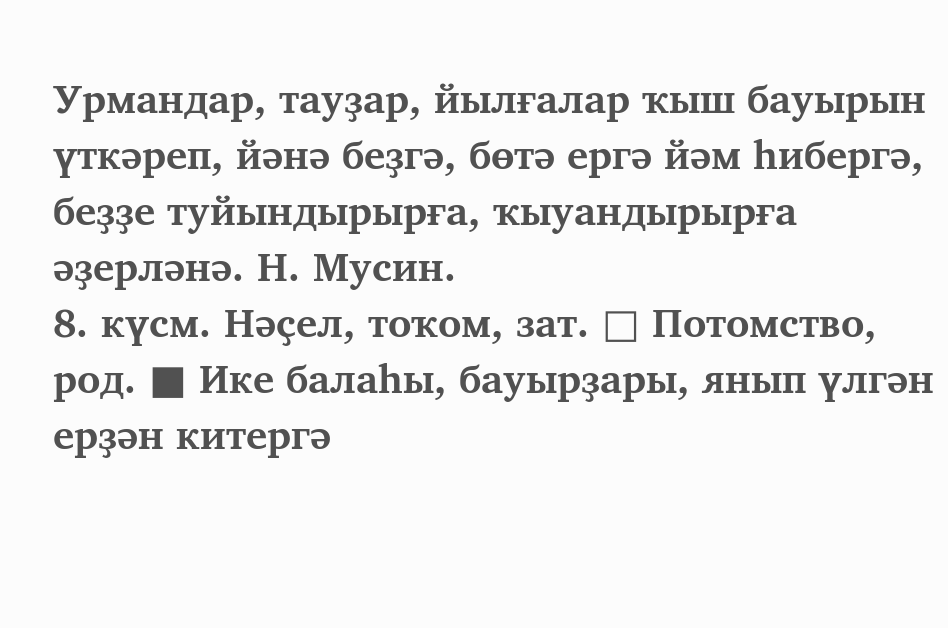Урмандар, тауҙар, йылғалар ҡыш бауырын үткәреп, йәнә беҙгә, бөтә ергә йәм һибергә, беҙҙе туйындырырға, ҡыуандырырға әҙерләнә. Н. Мусин.
8. күсм. Нәҫел, тоҡом, зат. □ Потомство, род. ■ Ике балаһы, бауырҙары, янып үлгән ерҙән китергә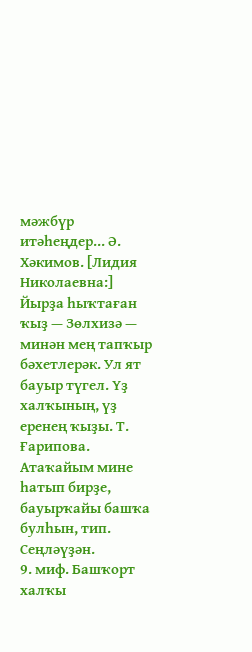мәжбүр итәһеңдер... Ә. Хәкимов. [Лидия Николаевна:] Йырҙа һыҡтаған ҡыҙ — Зөлхизә — минән мең тапҡыр бәхетлерәк. Ул ят бауыр түгел. Үҙ халҡының, үҙ еренең ҡыҙы. Т. Ғарипова. Атаҡайым мине һатып бирҙе, бауырҡайы башҡа булһын, тип. Сеңләүҙән.
9. миф. Башҡорт халҡы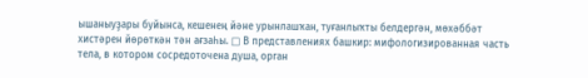ышаныуҙары буйынса, кешенең йәне урынлашҡан, туғанлыҡты белдергән, мөхәббәт хистәрен йөрөткән тән ағзаһы. □ В представлениях башкир: мифологизированная часть тела, в котором сосредоточена душа, орган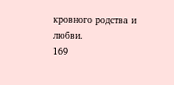кровного родства и любви.
169